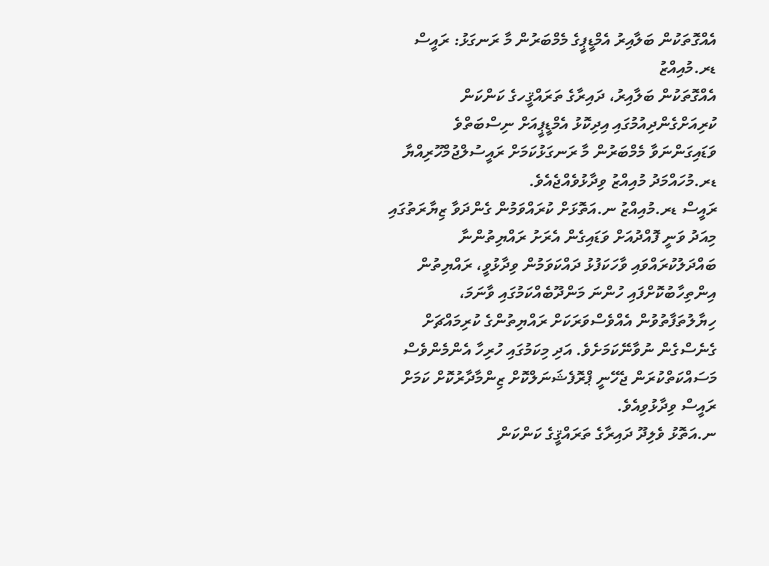އެއްގޮތަކުން ބަލާއިރު އެމްޑީޕީގެ މެމްބަރުން މާ ރަނގަޅު: ރައީސް ޑރ.މުއިއްޒު
އެއްގޮތަކުން ބަލާއިރު، ދައިރާގެ ތަރައްޤީހގެ ކަންކަން ކުރިއަށްގެންދިއުމުގައި އިދިކޮޅު އެމްޑީޕީއަށް ނިސްބަތްވެ ވަޑައިގަންނަވާ މެމްބަރުން މާ ރަނގަޅުކަމަށް ރައީސުލްޖުމްހޫރިއްޔާ ޑރ.މުހައްމަދު މުއިއްޒު ވިދާޅުވެއްޖެއެވެ.
ރައީސް ޑރ.މުއިއްޒު ނ.އަތޮޅަށް ކުރައްވަމުން ގެންދަވާ ޒިޔާރަތުގައި މިއަދު ވަނީ ފޮއްދުއަށް ވަޑައިގެން އެރަށު ރައްޔިތުންނާ ބައްދަލުކުރައްވައި ވާހަކަފުޅު ދައްކަވަމުން ވިދާޅުވީ، ރައްޔިތުން އިންތިހާބުކޮށްފައި ހުންނަ މަންދޫބެއްކަމުގައި ވާނަމަ، ހިޔާލުތަފާތުވުން އެއްވެސްވަރަކަށް ރައްޔިތުންގެ ކުރިމައްޗަށް ގެނެސްގެން ނުވާނޭކަމަށެވެ. އަދި މިކަމުގައި ހުރިހާ އެންމެންވެސް މަސައްކަތްކުރަން ޖެހޭނީ ޕްރޮފެޝަނަލްކޮށް ޒިންމާދާރުކޮށް ކަމަށް ރައީސް ވިދާޅުވިއެވެ.
ނ.އަތޮޅު ވެލިދޫ ދައިރާގެ ތަރައްޤީގެ ކަންކަން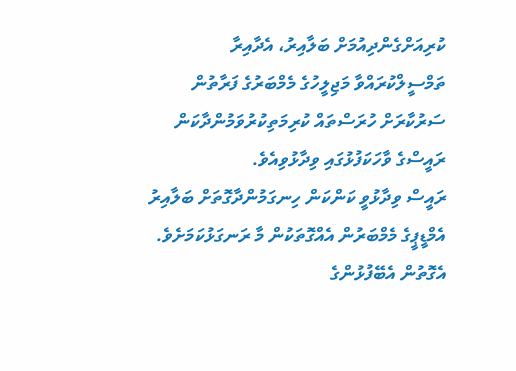ކުރިއަށްގެންދިއުމަށް ބަލާއިރު، އެދާއިރާ ތަމްސީލްކުރައްވާ މަޖިލީހުގެ މެމްބަރުގެ ފަރާތުން ސަރުކާރަށް ހުރަސްތައް ކުރިމަތިކުރުވަމުންދާކަން ރައީސްގެ ވާހަކަފުޅުގައި ވިދާޅުވިއެވެ.
ރައީސް ވިދާޅުވީ ކަންކަން ހިނގަމުންދާގޮތަށް ބަލާއިރު އެމްޑީޕީގެ މެމްބަރުން އެއްގޮތަކުން މާ ރަނގަޅުކަމަށެވެ. އެގޮތުން އެބޭފުޅުންގެ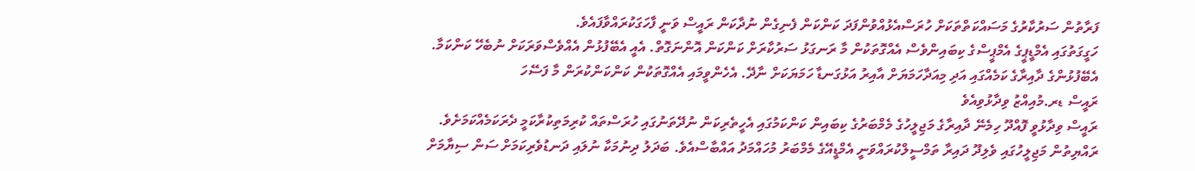ފަރާތުން ސަރުކާރުގެ މަސައްކަތްތަކަށް ހުރަސްއެޅުއްވުންފަދަ ކަންކަން ފެނިގެން ނުދާކަން ރައީސް ވަނީ ފާހަގަކުރައްވާފައެވެ.
ހަގީގަތުގައި އެމްޑީޕީގެ އެމްޕީސްގެ ކިބައިންވެސް އެއްގޮތަކުން މާ ރަނގަޅު ސަރުކާރަށް ކަންކަން އޮންނަގޮތް. އެއީ އެބޭފުޅުން އެއްވެސްވަރަކަށް ނުބެހޭ ކަންކަމާ. އެބޭފުޅުންގެ ދާއިރާގެ ކަމެއްގައި އަދި މިއަދާހަމަޔަށް އާއިރު އަޅުގަނޑާ ހަމަޔަކަށް ނާދޭ. އެހެންވީމައި އެއްގޮތަކުން ކަންކަންކުރަން މާ ފަސޭހަ
ރައީސް ޑރ.މުއިއްޒު ވިދާޅުވިއެވެ
ރައީސް ވިދާޅުވީ ފޮއްދޫ ހިމެނޭ ދާއިރާގެ މަޖިލީހުގެ މެމްބަރުގެ ކިބައިން ކަންކަމުގައި އެހީތެރިކަން ނުދޭތަނުގައި ހުރަސްތައް ކުރިމަތިކުރާކަމީ ދެރަކަމެއްކަމަށެވެ.
ރައްޔިތުން މަޖިލީހުގައި ވެލިދޫ ދައިރާ ތަމްސީލްކުރައްވަނީ އެމްޑީއޭގެ މެމްބަރު މުހައްމަދު އައްބާސްއެވެ. ބަދަލު ދިނުމަކާ ނުލައި ދަނޑުވެރިކަމަށް ސަން ސިޔާމަށް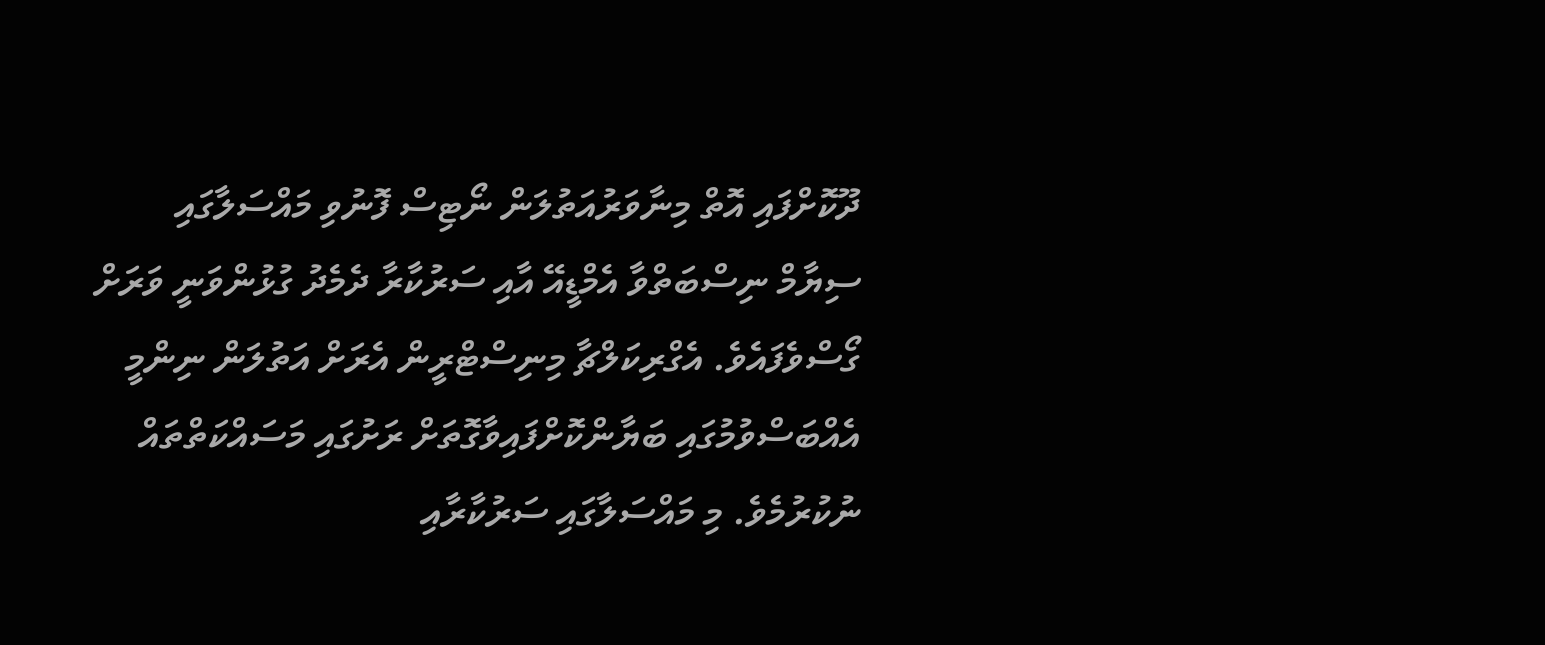ދޫކޮށްފައި އޮތް މިނާވަރުއަތުލަން ނޯޓިސް ފޮނުވި މައްސަލާގައި ސިޔާމް ނިސްބަތްވާ އެމްޑީއޭ އާއި ސަރުކާރާ ދެމެދު ގުޅުންވަނީ ވަރަށް ގޯސްވެފައެވެ. އެގްރިކަލްޗާ މިނިސްޓްރީން އެރަށް އަތުލަން ނިންމީ އެއްބަސްވުމުގައި ބަޔާންކޮށްފައިވާގޮތަށް ރަށުގައި މަސައްކަތްތައް ނުކުރުމެވެ. މި މައްސަލާގައި ސަރުކާރާއި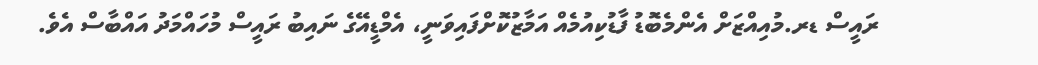ރައީސް ޑރ.މުއިއްޒަށް އެންމެބޮޑު ފާޑުކިއުމެއް އަމާޒުކޮށްފައިވަނީ، އެމްޑީއޭގެ ނައިބު ރައީސް މުހައްމަދު އައްބާސް އެވެ.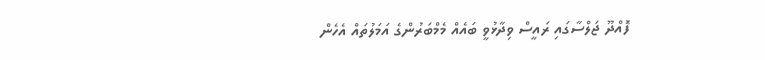ފޮއްދޫ ޖަލްސާގައި ރައީސް ވިދާޅުވީ ބައެއް މެމްބަރުންގެ އަމަލުތައް އެހެން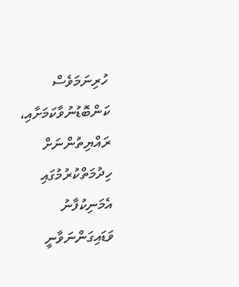ހުރިނަމަވެސް ކަންބޮޑުނުވާކަމަށާއި، ރައްޔިތުންނަށް ހިދުމަތްކުރުމުގައި އެމަނިކުފާނު ވަޑައިގަންނަވާނީ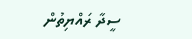ސީދާ ރައްޔިތުން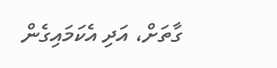ގާތަށް، އަދި އެކަމައިގެން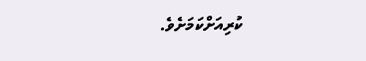ކުރިއަށްކަމަށެވެ.